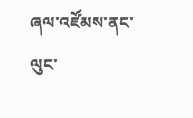ཞལ་འཛོམས་ནང་ ལུང་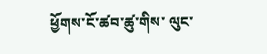ཕྱོགས་ངོ་ཚབ་ཚུ་གིས་ ལུང་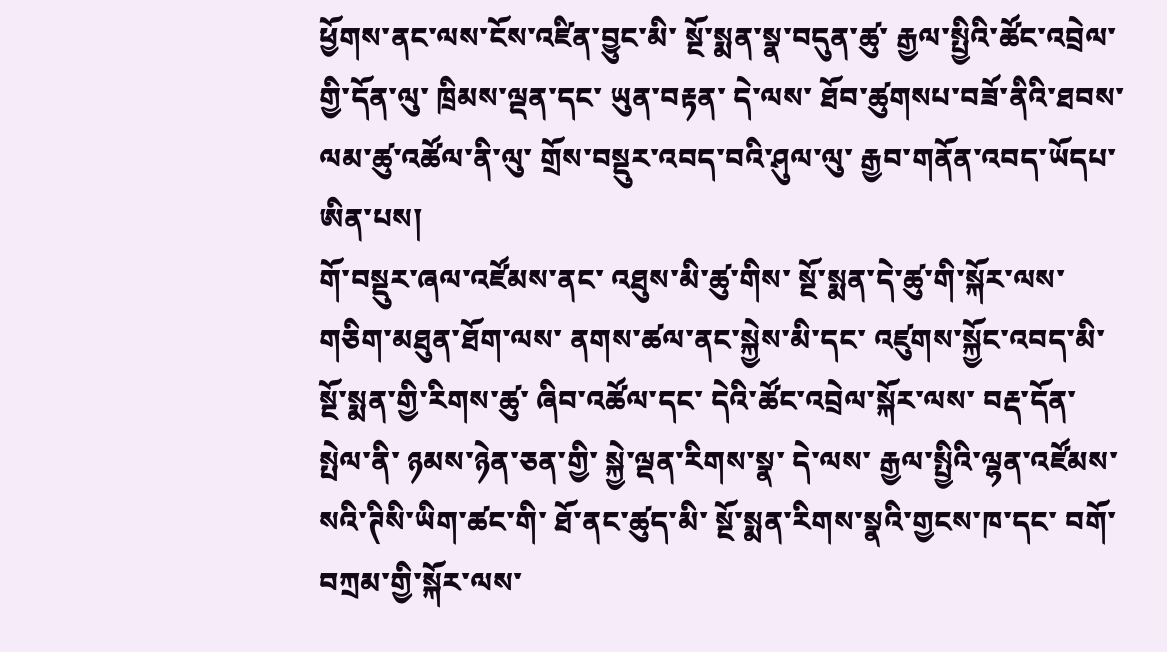ཕྱོགས་ནང་ལས་ངོས་འཛིན་བྱུང་མི་ སྔོ་སྨན་སྣ་བདུན་ཚུ་ རྒྱལ་སྤྱིའི་ཚོང་འབྲེལ་གྱི་དོན་ལུ་ ཁྲིམས་ལྡན་དང་ ཡུན་བརྟན་ དེ་ལས་ ཐོབ་ཚུགསཔ་བཟོ་ནིའི་ཐབས་ལམ་ཚུ་འཚོལ་ནི་ལུ་ གྲོས་བསྡུར་འབད་བའི་ཤུལ་ལུ་ རྒྱབ་གནོན་འབད་ཡོདཔ་ཨིན་པས།
གོ་བསྡུར་ཞལ་འཛོམས་ནང་ འཐུས་མི་ཚུ་གིས་ སྔོ་སྨན་དེ་ཚུ་གི་སྐོར་ལས་ གཅིག་མཐུན་ཐོག་ལས་ ནགས་ཚལ་ནང་སྐྱེས་མི་དང་ འཛུགས་སྐྱོང་འབད་མི་ སྔོ་སྨན་གྱི་རིགས་ཚུ་ ཞིབ་འཚོལ་དང་ དེའི་ཚོང་འབྲེལ་སྐོར་ལས་ བརྡ་དོན་སྤེལ་ནི་ ཉམས་ཉེན་ཅན་གྱི་ སྐྱེ་ལྡན་རིགས་སྣ་ དེ་ལས་ རྒྱལ་སྤྱིའི་ལྷན་འཛོམས་སའི་ཊིསི་ཡིག་ཚང་གི་ ཐོ་ནང་ཚུད་མི་ སྔོ་སྨན་རིགས་སྣའི་གྱངས་ཁ་དང་ བགོ་བཀྲམ་གྱི་སྐོར་ལས་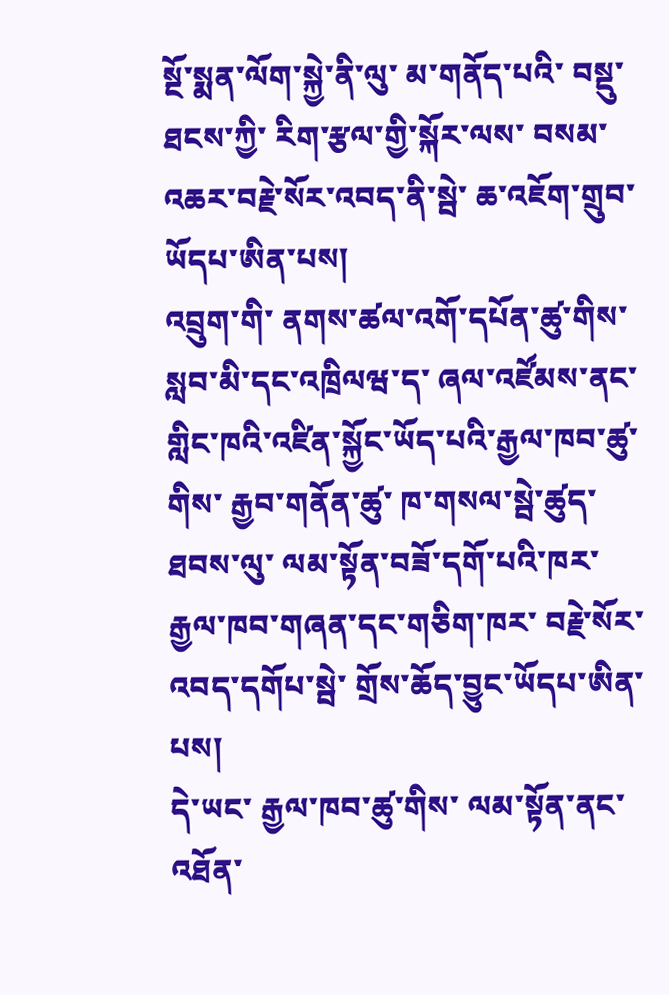སྔོ་སྨན་ལོག་སྐྱེ་ནི་ལུ་ མ་གནོད་པའི་ བསྡུ་ཐངས་ཀྱི་ རིག་རྩལ་གྱི་སྐོར་ལས་ བསམ་འཆར་བརྗེ་སོར་འབད་ནི་སྦེ་ ཆ་འཇོག་གྲུབ་ཡོདཔ་ཨིན་པས།
འབྲུག་གི་ ནགས་ཚལ་འགོ་དཔོན་ཚུ་གིས་ སླབ་མི་དང་འཁྲིལཝ་ད་ ཞལ་འཛོམས་ནང་ གླིང་ཁའི་འཛིན་སྐྱོང་ཡོད་པའི་རྒྱལ་ཁབ་ཚུ་གིས་ རྒྱབ་གནོན་ཚུ་ ཁ་གསལ་སྦེ་ཚུད་ཐབས་ལུ་ ལམ་སྟོན་བཟོ་དགོ་པའི་ཁར་ རྒྱལ་ཁབ་གཞན་དང་གཅིག་ཁར་ བརྗེ་སོར་འབད་དགོཔ་སྦེ་ གྲོས་ཆོད་བྱུང་ཡོདཔ་ཨིན་པས།
དེ་ཡང་ རྒྱལ་ཁབ་ཚུ་གིས་ ལམ་སྟོན་ནང་ འཐོན་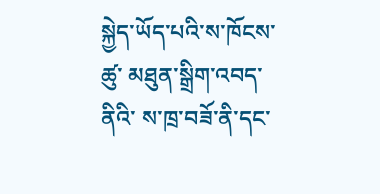སྐྱེད་ཡོད་པའི་ས་ཁོངས་ཚུ་ མཐུན་སྒྲིག་འབད་ནིའི་ ས་ཁྲ་བཟོ་ནི་དང་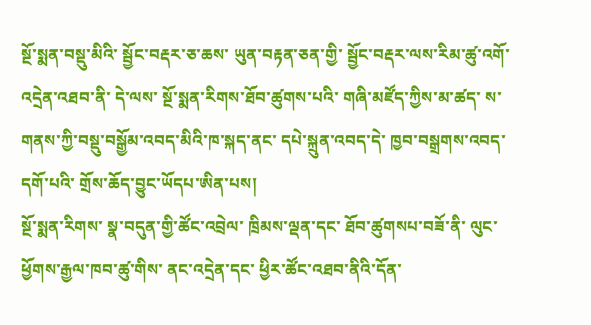སྔོ་སྨན་བསྡུ་མིའི་ སྦྱོང་བརྡར་ཅ་ཆས་ ཡུན་བརྟན་ཅན་གྱི་ སྦྱོང་བརྡར་ལས་རིམ་ཚུ་འགོ་འདྲེན་འཐབ་ནི་ དེ་ལས་ སྔོ་སྨན་རིགས་ཐོབ་ཚུགས་པའི་ གཞི་མཛོད་ཀྱིས་མ་ཚད་ ས་གནས་ཀྱི་བསྡུ་བསྒྱོམ་འབད་མིའི་ཁ་སྐད་ནང་ དཔེ་སྐྲུན་འབད་དེ་ ཁྱབ་བསྒྲགས་འབད་དགོ་པའི་ གྲོས་ཆོད་བྱུང་ཡོདཔ་ཨིན་པས།
སྔོ་སྨན་རིགས་ སྣ་བདུན་གྱི་ཚོང་འབྲེལ་ ཁྲིམས་ལྡན་དང་ ཐོབ་ཚུགསཔ་བཟོ་ནི་ ལུང་ཕྱོགས་རྒྱལ་ཁབ་ཚུ་གིས་ ནང་འདྲེན་དང་ ཕྱིར་ཚོང་འཐབ་ནིའི་དོན་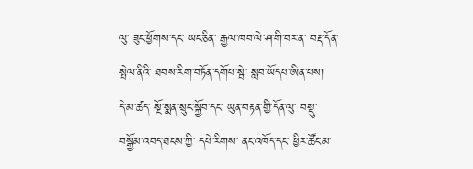ལུ་ ཟུང་ཕྱོགས་དང་ ཡང་ཅིན་ རྒྱལ་ཁབ་ལེ་ཤ་གི་བར་ན་ བརྡ་དོན་སྤེལ་ནིའི་ ཐབས་རིག་བཏོན་དགོཔ་སྦེ་ སླབ་ཡོདཔ་ཨིན་པས།
དེ་མ་ཚད་ སྔོ་སྨན་སྲུང་སྐྱོབ་དང་ ཡུན་བརྟན་གྱི་དོན་ལུ་ བསྡུ་བསྒྱོམ་འབད་ཐངས་ཀྱི་ དཔེ་རིགས་ ནང་འཁོད་དང་ ཕྱིར་ཚོང་མ་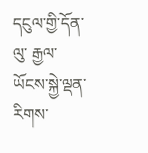དངུལ་གྱི་དོན་ལུ་ རྒྱལ་ཡོངས་སྐྱེ་ལྡན་རིགས་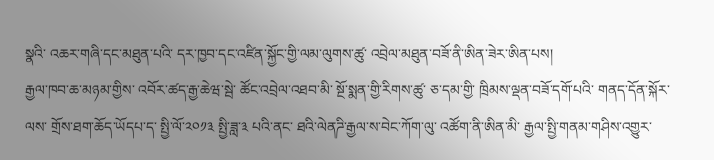སྣའི་ འཆར་གཞི་དང་མཐུན་པའི་ དར་ཁྱབ་དང་འཛིན་སྐྱོང་གྱི་ལམ་ལུགས་ཚུ་ འབྲེལ་མཐུན་བཟོ་ནི་ཨིན་ཟེར་ཨིན་པས།
རྒྱལ་ཁབ་ཆ་མཉམ་གྱིས་ འབོར་ཚད་རྒྱ་ཆེཝ་སྦེ་ ཚོང་འབྲེལ་འཐབ་མི་ སྔོ་སྨན་གྱི་རིགས་ཚུ་ ཅ་དམ་གྱི་ ཁྲིམས་ལྡན་བཟོ་དགོ་པའི་ གནད་དོན་སྐོར་ལས་ གྲོས་ཐག་ཆོད་ཡོདཔ་ད་ སྤྱི་ལོ་༢༠༡༣ སྤྱི་ཟླ་༣ པའི་ནང་ ཐའི་ལེནཌི་རྒྱལ་ས་བེང་ཀོག་ལུ་ འཚོག་ནི་ཨིན་མི་ རྒྱལ་སྤྱི་གནམ་གཤིས་འགྱུར་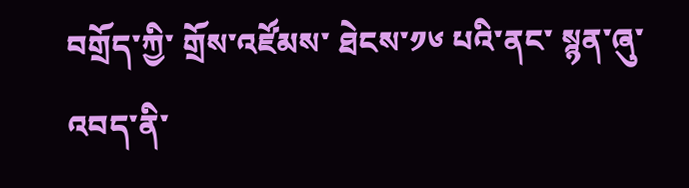བགྲོད་ཀྱི་ གྲོས་འཛོམས་ ཐེངས་༡༦ པའི་ནང་ སྙན་ཞུ་འབད་ནི་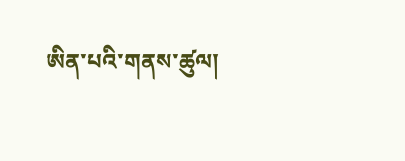ཨིན་པའི་གནས་ཚུལ།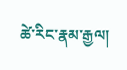ཚེ་རིང་རྣམ་རྒྱལ།